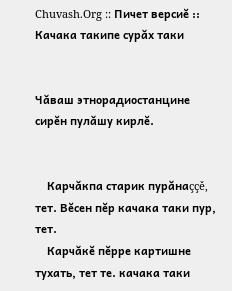Chuvash.Org :: Пичет версиĕ :: Качака такипе сурăх таки


Чăваш этнорадиостанцине сирĕн пулăшу кирлĕ.


    Карчăкпа старик пурăнаççě, тет. Вĕсен пĕр качака таки пур, тет.
    Карчăкĕ пĕрре картишне тухать, тет те. качака таки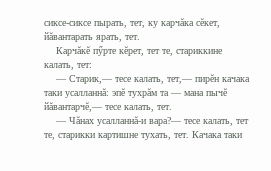сиксе-сиксе пырать, тет, ку карчăка сĕкет, йăвантарать ярать, тет.
    Карчăкĕ пӳрте кĕрет, тет те, стариккине калать, тет:
    — Старик,— тесе калать, тет,— пирĕн качака таки усалланнă: эпĕ тухрăм та — мана пычĕ йăвантарчĕ,— тесе калать, тет.
    — Чăнах усалланнă-и вара?— тесе калать, тет те, старикки картишне тухать, тет. Качака таки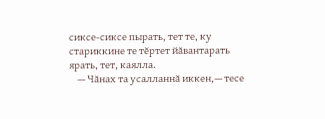сиксе-сиксе пырать, тет те, ку стариккине те тĕртет йăвантарать ярать, тет, каялла.
    — Чăнах та усалланнă иккен,— тесе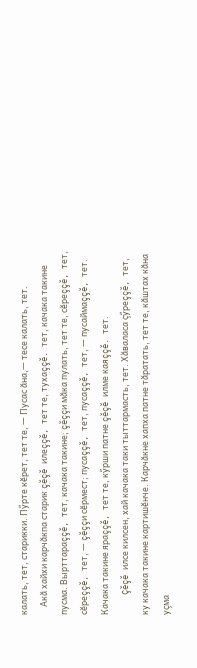калать, тет, старикки. Пӳрте кĕрет, тет те, — Пусас ăна,— тесе калать, тет.
    Акă хайхи карчăкпа старик çĕçĕ илеççĕ, тет те, тухаççĕ. тет, качака такине пусма. Вырттараççĕ, тет, качака такине; çĕççи мăка пулать, тет те, сĕреççĕ, тет, сĕреççĕ, тет, — çĕççи сĕрмест; пусаççĕ, тет, пусаççĕ, тет, — пусаймаççĕ, тет. Качака такине яраççĕ, тет те, кӳрши патне çĕçĕ илме каяççĕ. тет.
    Çĕçĕ илсе килсен, хай качака таки тыттармасть, тет. Хăваласа çӳреççĕ, тет, ку качака такине картишĕнче. Карчăкне хапха патне тăратать, тет те, кăштах кăна уçма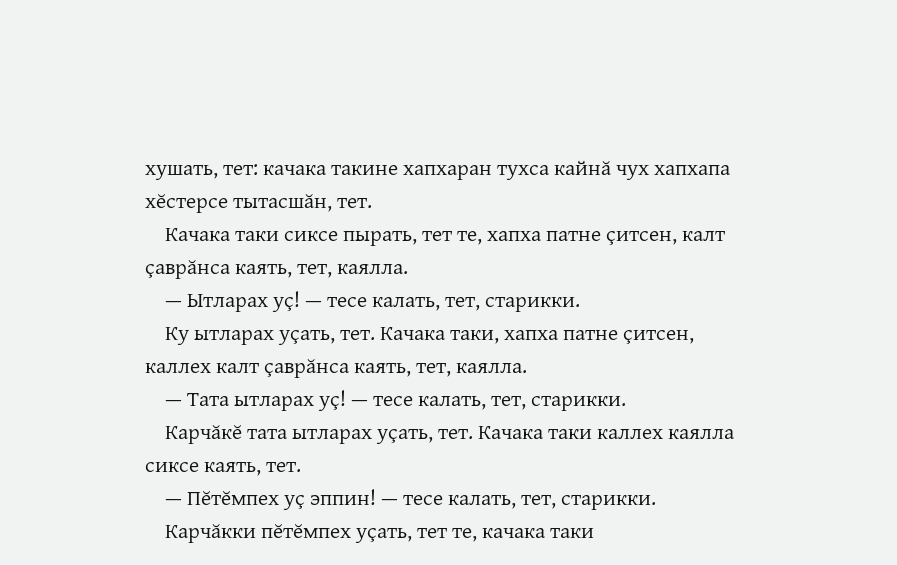хушать, тет: качака такине хапхаран тухса кайнă чух хапхапа хĕстерсе тытасшăн, тет.
    Качака таки сиксе пырать, тет те, хапха патне çитсен, калт çаврăнса каять, тет, каялла.
    — Ытларах уç! — тесе калать, тет, старикки.
    Ку ытларах уçать, тет. Качака таки, хапха патне çитсен, каллех калт çаврăнса каять, тет, каялла.
    — Тата ытларах уç! — тесе калать, тет, старикки.
    Карчăкĕ тата ытларах уçать, тет. Качака таки каллех каялла сиксе каять, тет.
    — Пĕтĕмпех уç эппин! — тесе калать, тет, старикки.
    Карчăкки пĕтĕмпех уçать, тет те, качака таки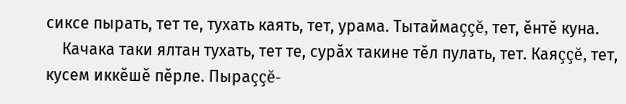сиксе пырать, тет те, тухать каять, тет, урама. Тытаймаççĕ, тет, ĕнтĕ куна.
    Качака таки ялтан тухать, тет те, сурăх такине тĕл пулать, тет. Каяççĕ, тет, кусем иккĕшĕ пĕрле. Пыраççĕ-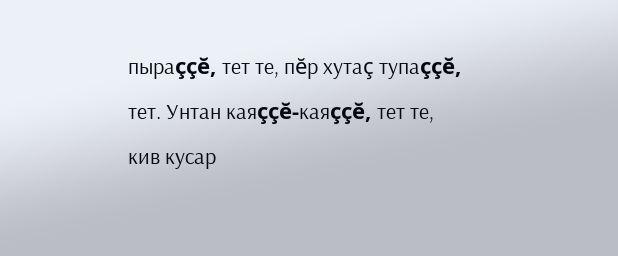пыраççĕ, тет те, пĕр хутаç тупаççĕ, тет. Унтан каяççĕ-каяççĕ, тет те, кив кусар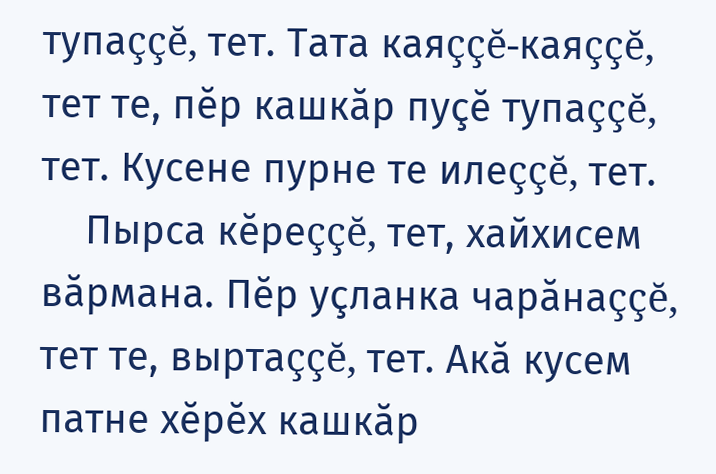тупаççĕ, тет. Тата каяççĕ-каяççĕ, тет те, пĕр кашкăр пуçĕ тупаççĕ, тет. Кусене пурне те илеççĕ, тет.
    Пырса кĕреççĕ, тет, хайхисем вăрмана. Пĕр уçланка чарăнаççĕ, тет те, выртаççĕ, тет. Акă кусем патне хĕрĕх кашкăр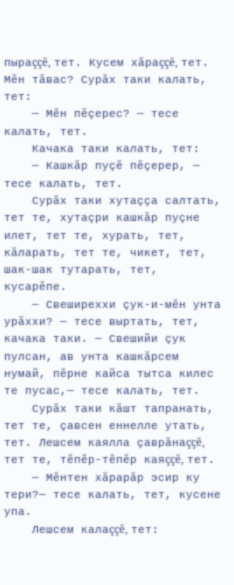пыраççĕ, тет. Кусем хăраççĕ, тет. Мĕн тăвас? Сурăх таки калать, тет:
    — Мĕн пĕçерес? — тесе калать, тет.
    Качака таки калать, тет:
    — Кашкăр пуçĕ пĕçерер, — тесе калать, тет.
    Сурăх таки хутаççа салтать, тет те, хутаçри кашкăр пуçне илет, тет те, хурать, тет, кăларать, тет те, чикет, тет, шак-шак тутарать, тет, кусарĕпе.
    — Свеширеххи çук-и-мĕн унта урăххи? — тесе выртать, тет, качака таки. — Свешийи çук пулсан, ав унта кашкăрсем нумай, пĕрне кайса тытса килес те пусас,— тесе калать, тет.
    Сурăх таки кăшт тапранать, тет те, çавсен еннелле утать, тет. Лешсем каялла çаврăнаççĕ, тет те, тĕпĕр-тĕпĕр каяççĕ, тет.
    — Мĕнтен хăрарăр эсир ку тери?— тесе калать, тет, кусене упа.
    Лешсем калаççĕ, тет: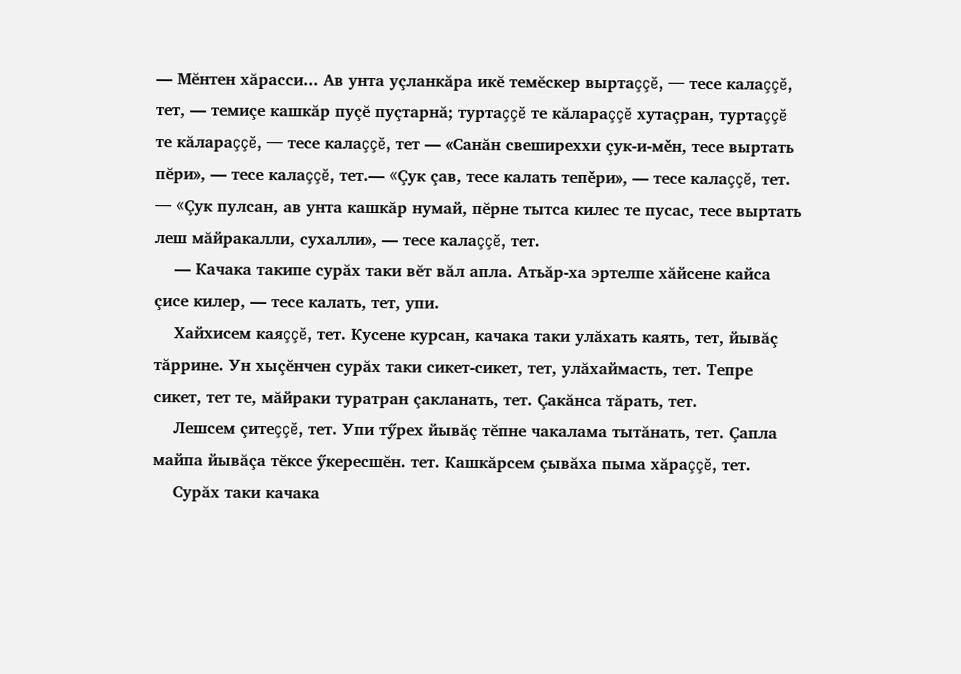— Мĕнтен хăрасси... Ав унта уçланкăра икĕ темĕскер выртаççĕ, — тесе калаççĕ, тет, — темиçе кашкăр пуçĕ пуçтарнă; туртаççĕ те кăлараççĕ хутаçран, туртаççĕ те кăлараççĕ, — тесе калаççĕ, тет — «Санăн свеширеххи çук-и-мěн, тесе выртать пĕри», — тесе калаççĕ, тет.— «Çук çав, тесе калать тепěри», — тесе калаççĕ, тет. — «Çук пулсан, ав унта кашкăр нумай, пĕрне тытса килес те пусас, тесе выртать леш мăйракалли, сухалли», — тесе калаççĕ, тет.
    — Качака такипе сурăх таки вĕт вăл апла. Атьăр-ха эртелпе хăйсене кайса çисе килер, — тесе калать, тет, упи.
    Хайхисем каяççĕ, тет. Кусене курсан, качака таки улăхать каять, тет, йывăç тăррине. Ун хыçĕнчен сурăх таки сикет-сикет, тет, улăхаймасть, тет. Тепре сикет, тет те, мăйраки туратран çакланать, тет. Çакăнса тăрать, тет.
    Лешсем çитеççĕ, тет. Упи тӳрех йывăç тĕпне чакалама тытăнать, тет. Çапла майпа йывăçа тĕксе ӳкересшĕн. тет. Кашкăрсем çывăха пыма хăраççĕ, тет.
    Сурăх таки качака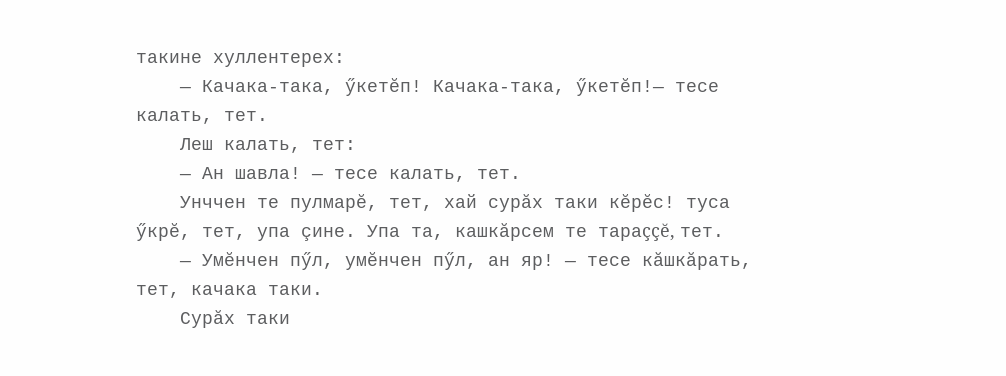такине хуллентерех:
    — Качака-така, ӳкетĕп! Качака-така, ӳкетĕп!— тесе калать, тет.
    Леш калать, тет:
    — Ан шавла! — тесе калать, тет.
    Унччен те пулмарĕ, тет, хай сурăх таки кĕрĕс! туса ӳкрĕ, тет, упа çине. Упа та, кашкăрсем те тараççĕ, тет.
    — Умĕнчен пӳл, умĕнчен пӳл, ан яр! — тесе кăшкăрать, тет, качака таки.
    Сурăх таки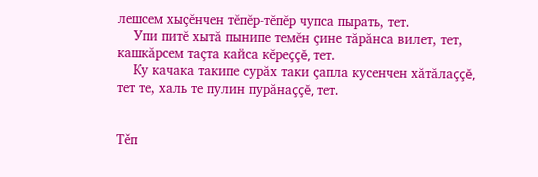лешсем хыçĕнчен тĕпĕр-тĕпĕр чупса пырать, тет.
    Упи питĕ хытă пынипе темĕн çине тăрăнса вилет, тет, кашкăрсем таçта кайса кĕреççĕ, тет.
    Ку качака такипе сурăх таки çапла кусенчен хăтăлаççĕ, тет те, халь те пулин пурăнаççĕ, тет.


Тěп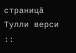страницă
Тулли верси ::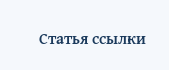Статья ссылки